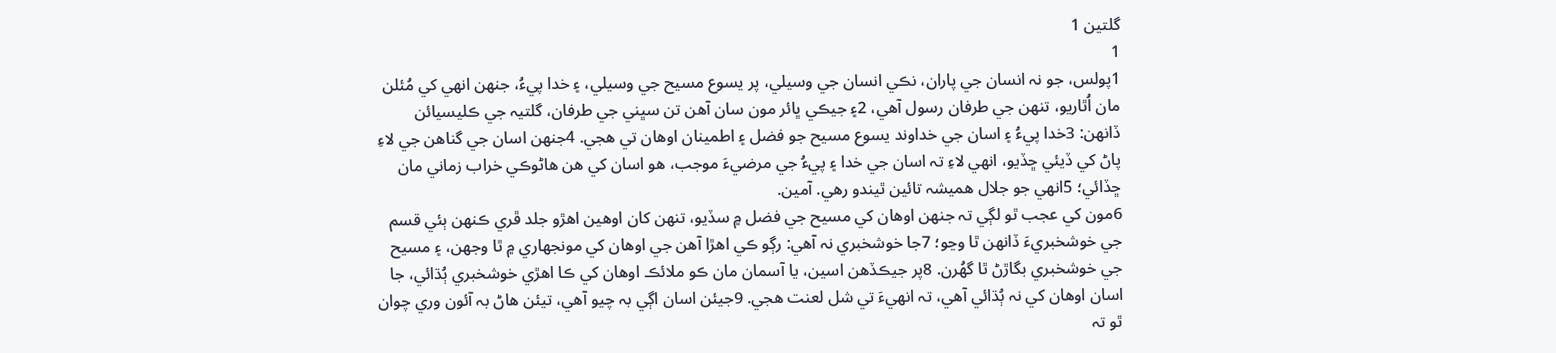گلتين 1
1
1پولس، جو نہ انسان جي پاران، نڪي انسان جي وسيلي، پر يسوع مسيح جي وسيلي، ۽ خدا پيءُ، جنهن انهي کي مُئلن مان اُٿاريو، تنهن جي طرفان رسول آهي، 2۽ جيڪي ڀائر مون سان آهن تن سڀني جي طرفان، گلتيہ جي ڪليسيائن ڏانهن: 3خدا پيءُ ۽ اسان جي خداوند يسوع مسيح جو فضل ۽ اطمينان اوهان تي هجي. 4جنهن اسان جي گناهن جي لاءِ پاڻ کي ڏيئي ڇڏيو، انهي لاءِ تہ اسان جي خدا ۽ پيءُ جي مرضيءَ موجب، هو اسان کي هن هاڻوڪي خراب زماني مان ڇڏائي؛ 5انهي جو جلال هميشہ تائين ٿيندو رهي. آمين.
6مون کي عجب ٿو لڳي تہ جنهن اوهان کي مسيح جي فضل ۾ سڏيو، تنهن کان اوهين اهڙو جلد ڦري ڪنهن ٻئي قسم جي خوشخبريءَ ڏانهن ٿا وڃو؛ 7جا خوشخبري نہ آهي: رڳو ڪي اهڙا آهن جي اوهان کي مونجهاري ۾ ٿا وجهن، ۽ مسيح جي خوشخبري بگاڙڻ ٿا گهُرن. 8پر جيڪڏهن اسين، يا آسمان مان ڪو ملائڪ اوهان کي ڪا اهڙي خوشخبري ٻُڌائي، جا اسان اوهان کي نہ ٻُڌائي آهي، تہ انهيءَ تي شل لعنت هجي. 9جيئن اسان اڳي بہ چيو آهي، تيئن هاڻ بہ آئون وري چوان ٿو تہ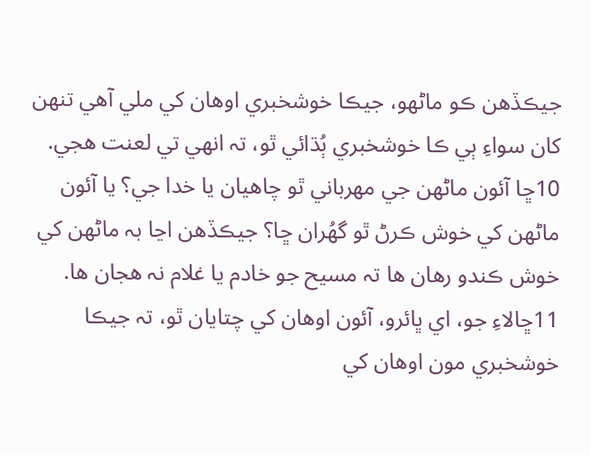جيڪڏهن ڪو ماڻهو، جيڪا خوشخبري اوهان کي ملي آهي تنهن کان سواءِ ٻي ڪا خوشخبري ٻُڌائي ٿو، تہ انهي تي لعنت هجي. 10ڇا آئون ماڻهن جي مهرباني ٿو چاهيان يا خدا جي؟ يا آئون ماڻهن کي خوش ڪرڻ ٿو گهُران ڇا؟ جيڪڏهن اڃا بہ ماڻهن کي خوش ڪندو رهان ها تہ مسيح جو خادم يا غلام نہ هجان ها.
11ڇالاءِ جو، اي ڀائرو، آئون اوهان کي چتايان ٿو، تہ جيڪا خوشخبري مون اوهان کي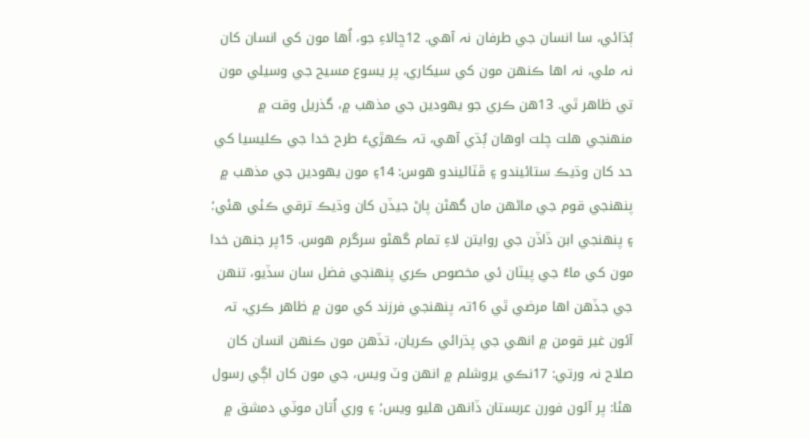ٻُڌائي، سا انسان جي طرفان نہ آهي. 12ڇالاءِ جو، اُها مون کي انسان کان نہ ملي، نہ اها ڪنهن مون کي سيکاري، پر يسوع مسيح جي وسيلي مون تي ظاهر ٿي. 13هن ڪري جو يهودين جي مذهب ۾، گذريل وقت ۾ منهنجي هلت چلت اوهان ٻُڌي آهي، تہ ڪهڙيءَ طرح خدا جي ڪليسيا کي حد کان وڌيڪ ستائيندو ۽ ڦٽائيندو هوس: 14۽ مون يهودين جي مذهب ۾ پنهنجي قوم جي ماڻهن مان گهڻن پاڻ جيڏن کان وڌيڪ ترقي ڪئي هئي؛ ۽ پنهنجي ابن ڏاڏن جي روايتن لاءِ تمام گهڻو سرگرم هوس. 15پر جنهن خدا مون کي ماءُ جي پيٽان ئي مخصوص ڪري پنهنجي فضل سان سڏيو، تنهن جي جڏهن اها مرضي ٿي 16تہ پنهنجي فرزند کي مون ۾ ظاهر ڪري، تہ آئون غير قومن ۾ انهي جي پڌرائي ڪريان، تڏهن مون ڪنهن انسان کان صلاح نہ ورتي: 17نڪي يروشلم ۾ انهن وٽ ويس، جي مون کان اڳي رسول هئا: پر آئون فورن عربستان ڏانهن هليو ويس؛ ۽ وري اُتان موٽي دمشق ۾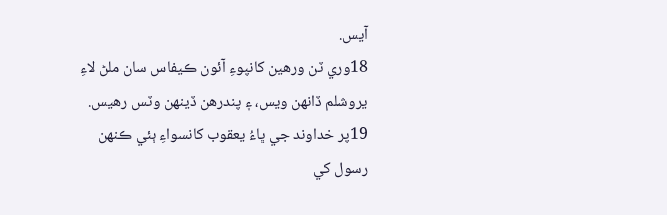آيس.
18وري ٽن ورهين کانپوءِ آئون ڪيفاس سان ملڻ لاءِ يروشلم ڏانهن ويس، ۽ پندرهن ڏينهن وٽس رهيس. 19پر خداوند جي ڀاءُ يعقوب کانسواءِ ٻئي ڪنهن رسول کي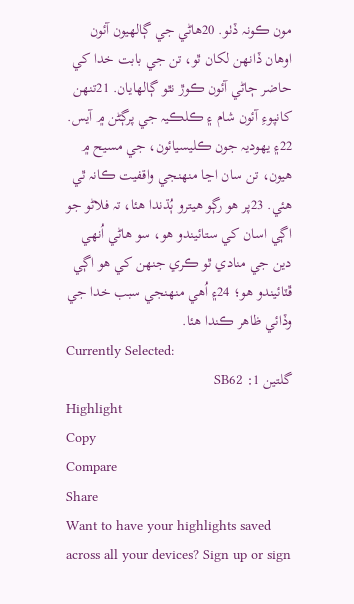مون ڪونہ ڏٺو. 20هاڻي جي ڳالهيون آئون اوهان ڏانهن لکان ٿو، تن جي بابت خدا کي حاضر ڄاڻي آئون ڪوڙ نٿو ڳالهايان. 21تنهن کانپوءِ آئون شام ۽ ڪلڪيہ جي پرڳڻن ۾ آيس. 22۽ يهوديہ جون ڪليسيائون، جي مسيح ۾ هيون، تن سان اڃا منهنجي واقفيت ڪانہ ٿي هئي. 23پر هو رڳو هيترو ٻُڌندا هئا، تہ فلاڻو جو اڳي اسان کي ستائيندو هو، سو هاڻي اُنهي دين جي منادي ٿو ڪري جنهن کي هو اڳي ڦٽائيندو هو؛ 24۽ اُهي منهنجي سبب خدا جي وڏائي ظاهر ڪندا هئا.
Currently Selected:
گلتين 1: SB62
Highlight
Copy
Compare
Share
Want to have your highlights saved across all your devices? Sign up or sign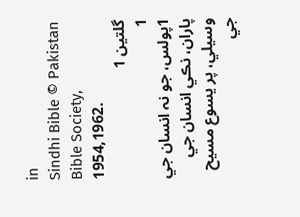in
Sindhi Bible © Pakistan Bible Society, 1954,1962.
گلتين 1
1
1پولس، جو نہ انسان جي پاران، نڪي انسان جي وسيلي، پر يسوع مسيح جي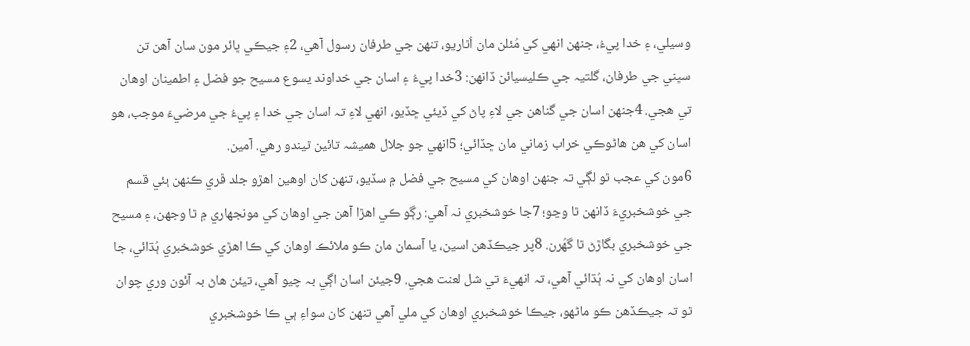وسيلي، ۽ خدا پيءُ، جنهن انهي کي مُئلن مان اُٿاريو، تنهن جي طرفان رسول آهي، 2۽ جيڪي ڀائر مون سان آهن تن سڀني جي طرفان، گلتيہ جي ڪليسيائن ڏانهن: 3خدا پيءُ ۽ اسان جي خداوند يسوع مسيح جو فضل ۽ اطمينان اوهان تي هجي. 4جنهن اسان جي گناهن جي لاءِ پاڻ کي ڏيئي ڇڏيو، انهي لاءِ تہ اسان جي خدا ۽ پيءُ جي مرضيءَ موجب، هو اسان کي هن هاڻوڪي خراب زماني مان ڇڏائي؛ 5انهي جو جلال هميشہ تائين ٿيندو رهي. آمين.
6مون کي عجب ٿو لڳي تہ جنهن اوهان کي مسيح جي فضل ۾ سڏيو، تنهن کان اوهين اهڙو جلد ڦري ڪنهن ٻئي قسم جي خوشخبريءَ ڏانهن ٿا وڃو؛ 7جا خوشخبري نہ آهي: رڳو ڪي اهڙا آهن جي اوهان کي مونجهاري ۾ ٿا وجهن، ۽ مسيح جي خوشخبري بگاڙڻ ٿا گهُرن. 8پر جيڪڏهن اسين، يا آسمان مان ڪو ملائڪ اوهان کي ڪا اهڙي خوشخبري ٻُڌائي، جا اسان اوهان کي نہ ٻُڌائي آهي، تہ انهيءَ تي شل لعنت هجي. 9جيئن اسان اڳي بہ چيو آهي، تيئن هاڻ بہ آئون وري چوان ٿو تہ جيڪڏهن ڪو ماڻهو، جيڪا خوشخبري اوهان کي ملي آهي تنهن کان سواءِ ٻي ڪا خوشخبري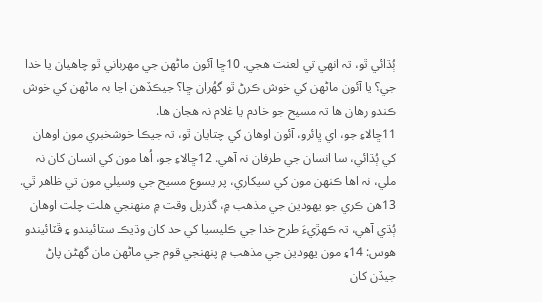ٻُڌائي ٿو، تہ انهي تي لعنت هجي. 10ڇا آئون ماڻهن جي مهرباني ٿو چاهيان يا خدا جي؟ يا آئون ماڻهن کي خوش ڪرڻ ٿو گهُران ڇا؟ جيڪڏهن اڃا بہ ماڻهن کي خوش ڪندو رهان ها تہ مسيح جو خادم يا غلام نہ هجان ها.
11ڇالاءِ جو، اي ڀائرو، آئون اوهان کي چتايان ٿو، تہ جيڪا خوشخبري مون اوهان کي ٻُڌائي، سا انسان جي طرفان نہ آهي. 12ڇالاءِ جو، اُها مون کي انسان کان نہ ملي، نہ اها ڪنهن مون کي سيکاري، پر يسوع مسيح جي وسيلي مون تي ظاهر ٿي. 13هن ڪري جو يهودين جي مذهب ۾، گذريل وقت ۾ منهنجي هلت چلت اوهان ٻُڌي آهي، تہ ڪهڙيءَ طرح خدا جي ڪليسيا کي حد کان وڌيڪ ستائيندو ۽ ڦٽائيندو هوس: 14۽ مون يهودين جي مذهب ۾ پنهنجي قوم جي ماڻهن مان گهڻن پاڻ جيڏن کان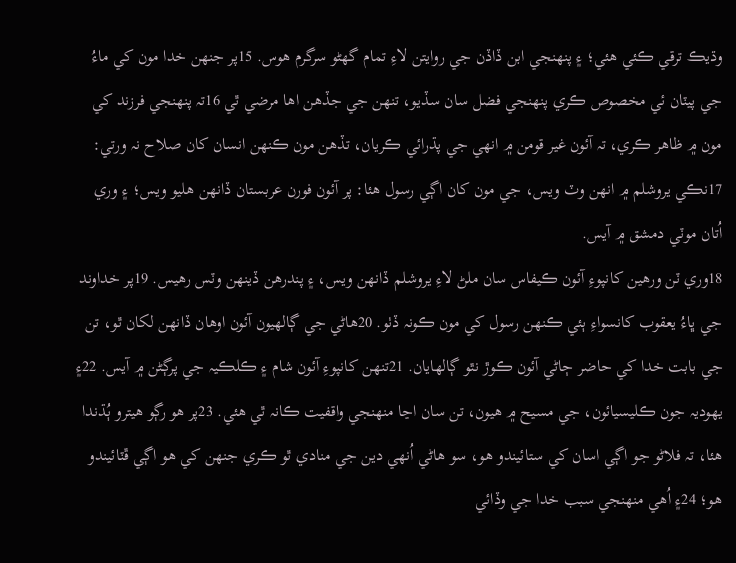وڌيڪ ترقي ڪئي هئي؛ ۽ پنهنجي ابن ڏاڏن جي روايتن لاءِ تمام گهڻو سرگرم هوس. 15پر جنهن خدا مون کي ماءُ جي پيٽان ئي مخصوص ڪري پنهنجي فضل سان سڏيو، تنهن جي جڏهن اها مرضي ٿي 16تہ پنهنجي فرزند کي مون ۾ ظاهر ڪري، تہ آئون غير قومن ۾ انهي جي پڌرائي ڪريان، تڏهن مون ڪنهن انسان کان صلاح نہ ورتي: 17نڪي يروشلم ۾ انهن وٽ ويس، جي مون کان اڳي رسول هئا: پر آئون فورن عربستان ڏانهن هليو ويس؛ ۽ وري اُتان موٽي دمشق ۾ آيس.
18وري ٽن ورهين کانپوءِ آئون ڪيفاس سان ملڻ لاءِ يروشلم ڏانهن ويس، ۽ پندرهن ڏينهن وٽس رهيس. 19پر خداوند جي ڀاءُ يعقوب کانسواءِ ٻئي ڪنهن رسول کي مون ڪونہ ڏٺو. 20هاڻي جي ڳالهيون آئون اوهان ڏانهن لکان ٿو، تن جي بابت خدا کي حاضر ڄاڻي آئون ڪوڙ نٿو ڳالهايان. 21تنهن کانپوءِ آئون شام ۽ ڪلڪيہ جي پرڳڻن ۾ آيس. 22۽ يهوديہ جون ڪليسيائون، جي مسيح ۾ هيون، تن سان اڃا منهنجي واقفيت ڪانہ ٿي هئي. 23پر هو رڳو هيترو ٻُڌندا هئا، تہ فلاڻو جو اڳي اسان کي ستائيندو هو، سو هاڻي اُنهي دين جي منادي ٿو ڪري جنهن کي هو اڳي ڦٽائيندو هو؛ 24۽ اُهي منهنجي سبب خدا جي وڏائي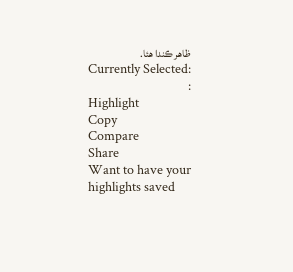ظاهر ڪندا هئا.
Currently Selected:
:
Highlight
Copy
Compare
Share
Want to have your highlights saved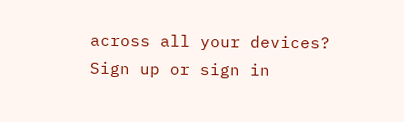across all your devices? Sign up or sign in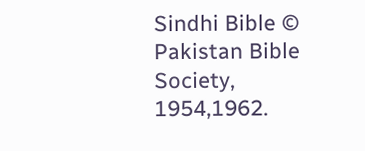Sindhi Bible © Pakistan Bible Society, 1954,1962.